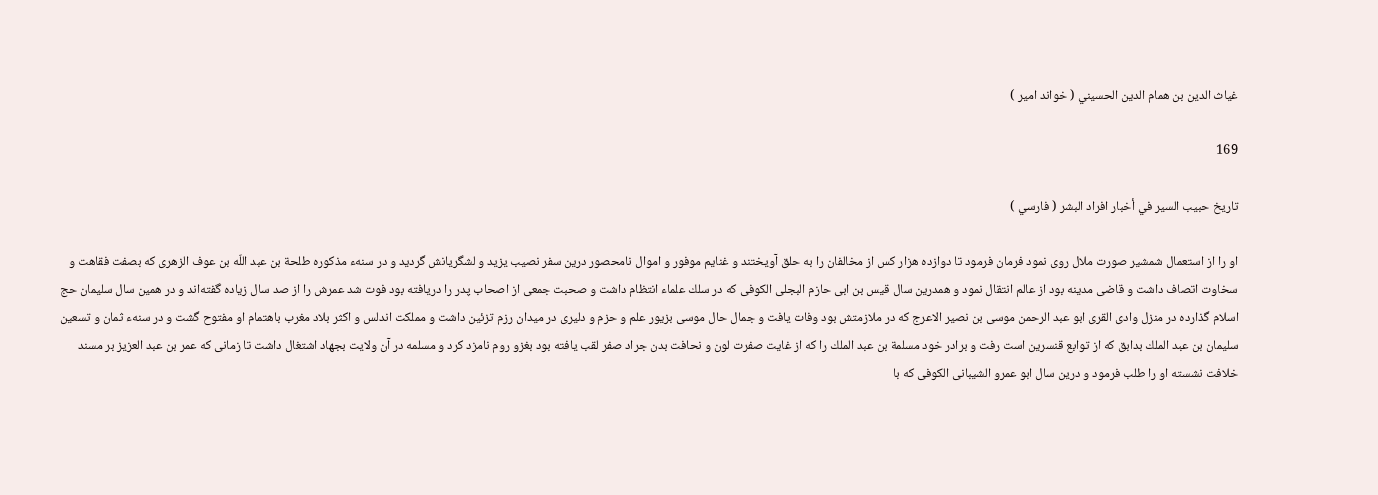غياث الدين بن همام الدين الحسيني ( خواند امير )

169

تاريخ حبيب السير في أخبار افراد البشر ( فارسي )

او را از استعمال شمشير صورت ملال روى نمود فرمان فرمود تا دوازده هزار كس از مخالفان را به حلق آويختند و غنايم موفور و اموال نامحصور درين سفر نصيب يزيد و لشگريانش گرديد و در سنهء مذكوره طلحة بن عبد اللّه بن عوف الزهرى كه بصفت فقاهت و سخاوت اتصاف داشت و قاضى مدينه بود از عالم انتقال نمود و همدرين سال قيس بن ابى حازم البجلى الكوفى كه در سلك علماء انتظام داشت و صحبت جمعى از اصحاب پدر را دريافته بود فوت شد عمرش را از صد سال زياده گفته‌اند و در همين سال سليمان حج اسلام گذارده در منزل وادى القرى ابو عبد الرحمن موسى بن نصير الاعرج كه در ملازمتش بود وفات يافت و جمال حال موسى بزيور علم و حزم و دليرى در ميدان رزم تزئين داشت و مملكت اندلس و اكثر بلاد مغرب باهتمام او مفتوح گشت و در سنهء ثمان و تسعين سليمان بن عبد الملك بدابق كه از توابع قنسرين است رفت و برادر خود مسلمة بن عبد الملك را كه از غايت صفرت لون و نحافت بدن جراد صفر لقب يافته بود بغزو روم نامزد كرد و مسلمه در آن ولايت بجهاد اشتغال داشت تا زمانى كه عمر بن عبد العزيز بر مسند خلافت نشسته او را طلب فرمود و درين سال ابو عمرو الشيبانى الكوفى كه با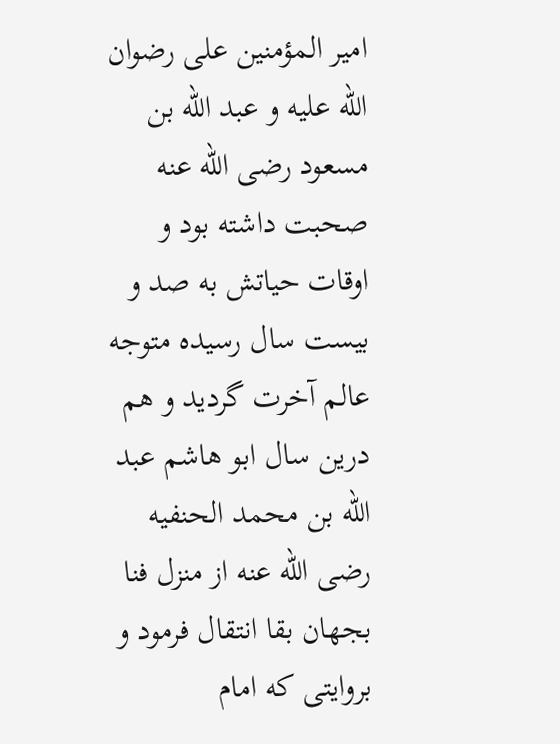امير المؤمنين على رضوان اللّه عليه و عبد اللّه بن مسعود رضى اللّه عنه صحبت داشته بود و اوقات حياتش به صد و بيست سال رسيده متوجه عالم آخرت گرديد و هم درين سال ابو هاشم عبد اللّه بن محمد الحنفيه رضى اللّه عنه از منزل فنا بجهان بقا انتقال فرمود و بروايتى كه امام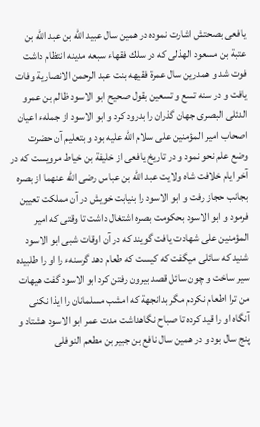يافعى بصحتش اشارت نموده در همين سال عبيد اللّه بن عبد اللّه بن عتبة بن مسعود الهذلى كه در سلك فقهاء سبعه مدينه انتظام داشت فوت شد و همدرين سال عمرة فقيهه بنت عبد الرحمن الانصارية وفات يافت و در سنه تسع و تسعين بقول صحيح ابو الاسود ظالم بن عمرو الدئلى البصرى جهان گذران را بدرود كرد و ابو الاسود از جملهء اعيان اصحاب امير المؤمنين على سلام اللّه عليه بود و بتعليم آن حضرت وضع علم نحو نمود و در تاريخ يافعى از خليفة بن خياط مرويست كه در آخر ايام خلافت شاه ولايت عبد اللّه بن عباس رضى اللّه عنهما از بصره بجانب حجاز رفت و ابو الاسود را بنيابت خويش در آن مملكت تعيين فرمود و ابو الاسود بحكومت بصره اشتغال داشت تا وقتى كه امير المؤمنين على شهادت يافت گويند كه در آن اوقات شبى ابو الاسود شنيد كه سائلى ميگفت كه كيست كه طعام دهد گرسنهء را او را طلبيده سير ساخت و چون سائل قصد بيرون رفتن كرد ابو الاسود گفت هيهات من ترا اطعام نكردم مگر بدانجهة كه امشب مسلمانان را ايذا نكنى آنگاه او را قيد كرده تا صباح نگاهداشت مدت عمر ابو الاسود هشتاد و پنج سال بود و در همين سال نافع بن جبير بن مطعم النوفلى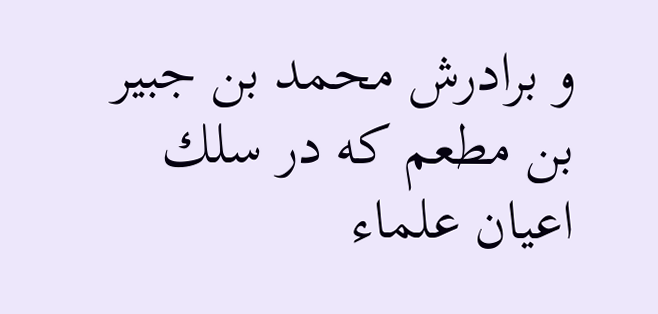و برادرش محمد بن جبير بن مطعم كه در سلك اعيان علماء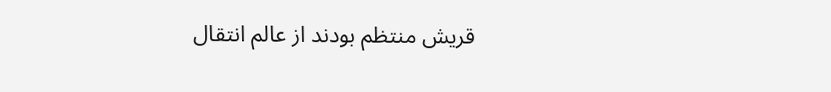قريش منتظم بودند از عالم انتقال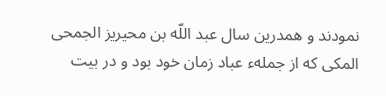نمودند و همدرين سال عبد اللّه بن محيريز الجمحى المكى كه از جملهء عباد زمان خود بود و در بيت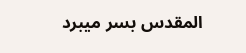المقدس بسر ميبرد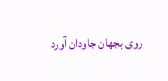روى بجهان جاودان آورد